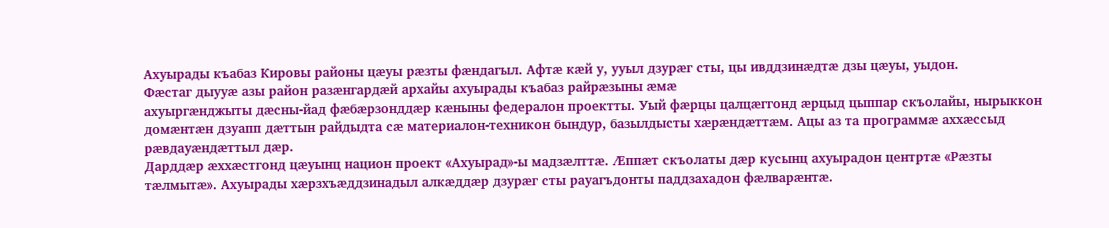Ахуырады къабаз Кировы районы цæуы рæзты фæндагыл. Афтæ кæй у, ууыл дзурæг сты, цы ивддзинæдтæ дзы цæуы, уыдон.
Фæстаг дыууæ азы район разæнгардæй архайы ахуырады къабаз райрæзыны æмæ
ахуыргæнджыты дæсны-йад фæбæрзонддæр кæныны федералон проектты. Уый фæрцы цалцæггонд æрцыд цыппар скъолайы, нырыккон домæнтæн дзуапп дæттын райдыдта сæ материалон-техникон бындур, базылдысты хæрæндæттæм. Ацы аз та программæ аххæссыд рæвдауæндæттыл дæр.
Дарддæр æххæстгонд цæуынц национ проект «Ахуырад»-ы мадзæлттæ. Æппæт скъолаты дæр кусынц ахуырадон центртæ «Рæзты тæлмытæ». Ахуырады хæрзхъæддзинадыл алкæддæр дзурæг сты рауагъдонты паддзахадон фæлварæнтæ.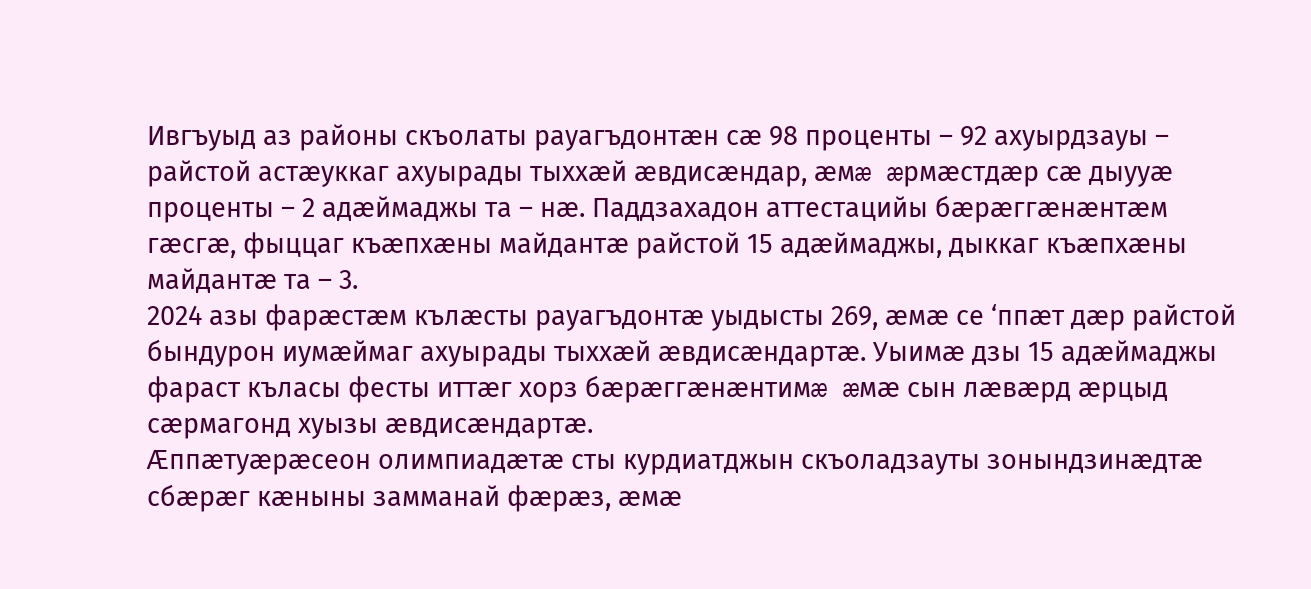Ивгъуыд аз районы скъолаты рауагъдонтæн сæ 98 проценты – 92 ахуырдзауы – райстой астæуккаг ахуырады тыххæй æвдисæндар, æмæ æрмæстдæр сæ дыууæ проценты – 2 адæймаджы та – нæ. Паддзахадон аттестацийы бæрæггæнæнтæм гæсгæ, фыццаг къæпхæны майдантæ райстой 15 адæймаджы, дыккаг къæпхæны майдантæ та – 3.
2024 азы фарæстæм кълæсты рауагъдонтæ уыдысты 269, æмæ се ‘ппæт дæр райстой бындурон иумæймаг ахуырады тыххæй æвдисæндартæ. Уыимæ дзы 15 адæймаджы фараст къласы фесты иттæг хорз бæрæггæнæнтимæ æмæ сын лæвæрд æрцыд сæрмагонд хуызы æвдисæндартæ.
Æппæтуæрæсеон олимпиадæтæ сты курдиатджын скъоладзауты зонындзинæдтæ сбæрæг кæныны замманай фæрæз, æмæ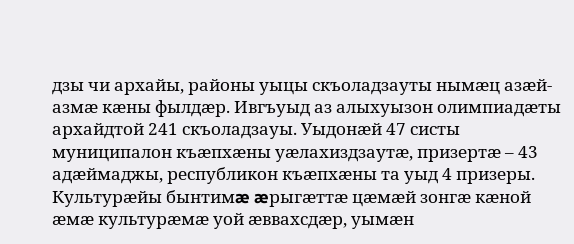дзы чи архайы, районы уыцы скъоладзауты нымæц азæй-азмæ кæны фылдæр. Ивгъуыд аз алыхуызон олимпиадæты архайдтой 241 скъоладзауы. Уыдонæй 47 систы муниципалон къæпхæны уæлахиздзаутæ, призертæ – 43 адæймаджы, республикон къæпхæны та уыд 4 призеры.
Культурæйы бынтимæ æрыгæттæ цæмæй зонгæ кæной æмæ культурæмæ уой æввахсдæр, уымæн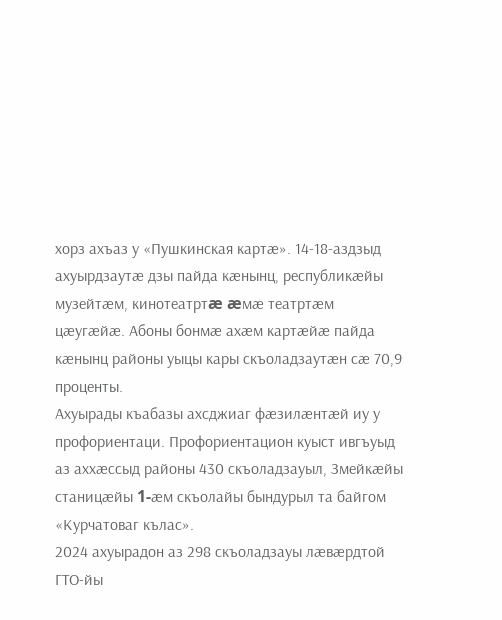хорз ахъаз у «Пушкинская картæ». 14-18-аздзыд ахуырдзаутæ дзы пайда кæнынц, республикæйы музейтæм, кинотеатртæ æмæ театртæм цæугæйæ. Абоны бонмæ ахæм картæйæ пайда кæнынц районы уыцы кары скъоладзаутæн сæ 70,9 проценты.
Ахуырады къабазы ахсджиаг фæзилæнтæй иу у профориентаци. Профориентацион куыст ивгъуыд аз аххæссыд районы 430 скъоладзауыл, Змейкæйы станицæйы 1-æм скъолайы бындурыл та байгом «Курчатоваг кълас».
2024 ахуырадон аз 298 скъоладзауы лæвæрдтой ГТО-йы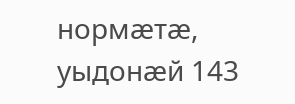нормæтæ, уыдонæй 143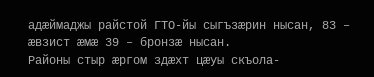адæймаджы райстой ГТО-йы сыгъзæрин нысан, 83 – æвзист æмæ 39 – бронзæ нысан.
Районы стыр æргом здæхт цæуы скъола-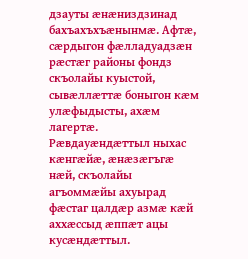дзауты æнæниздзинад бахъахъхъæнынмæ. Афтæ, сæрдыгон фæлладуадзæн рæстæг районы фондз скъолайы куыстой, сывæллæттæ боныгон кæм улæфыдысты, ахæм лагертæ.
Рæвдауæндæттыл ныхас кæнгæйæ, æнæзæгъгæ нæй, скъолайы агъоммæйы ахуырад фæстаг цалдæр азмæ кæй аххæссыд æппæт ацы кусæндæттыл.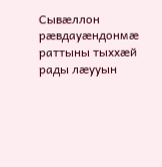Сывæллон рæвдауæндонмæ раттыны тыххæй рады лæууын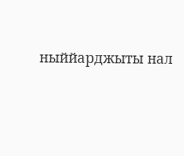ныййарджыты нал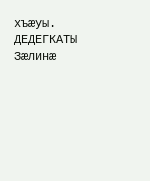хъæуы.
ДЕДЕГКАТЫ Зæлинæ